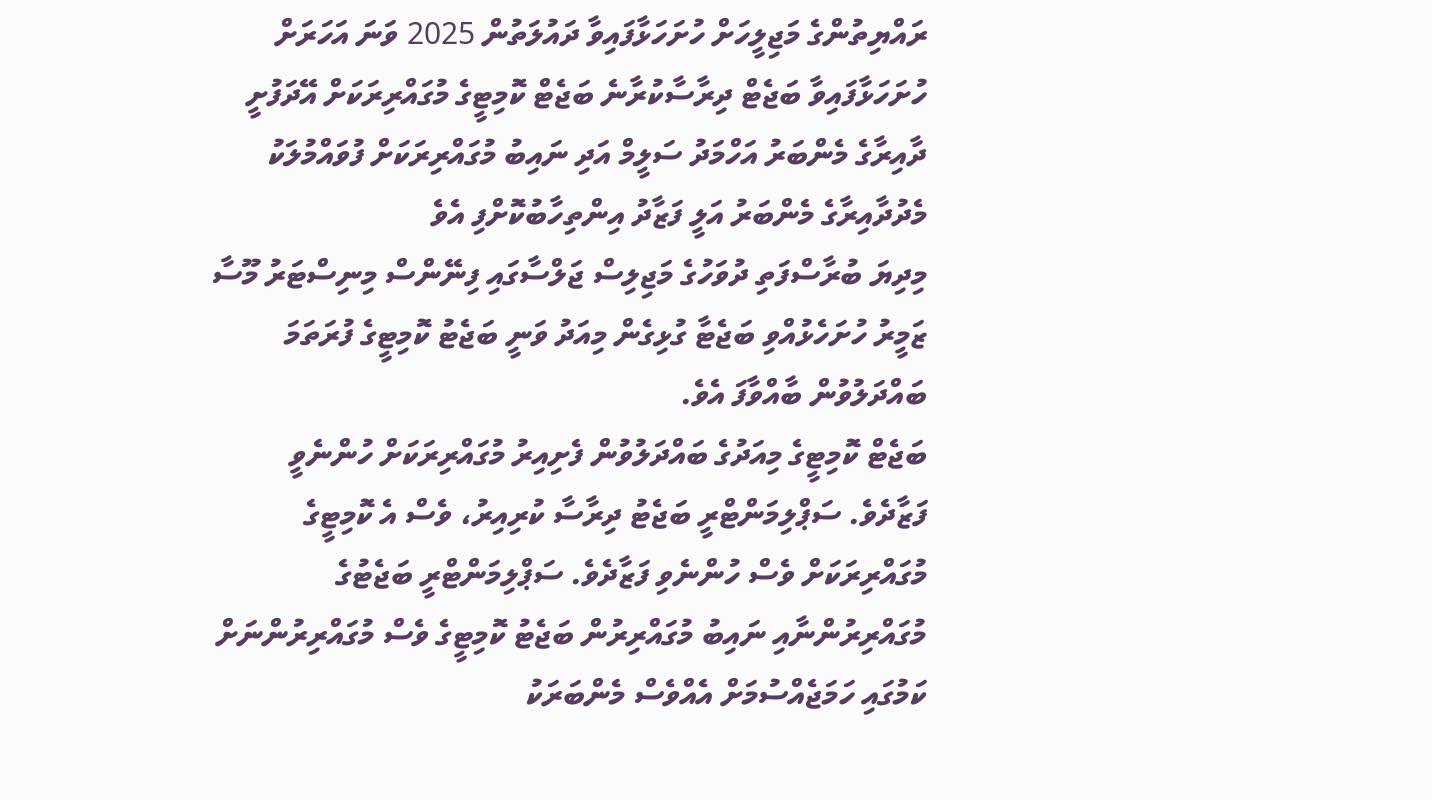ރައްޔިތުންގެ މަޖިލީހަށް ހުށަހަޅާފައިވާ ދައުލަތުން 2025 ވަނަ އަހަރަށް ހުށަހަޅާފައިވާ ބަޖެޓް ދިރާސާކުރާނެ ބަޖެޓް ކޮމިޓީގެ މުގައްރިރަކަށް އޭދަފުށީ ދާއިރާގެ މެންބަރު އަހްމަދު ސަލީމް އަދި ނައިބު މުގައްރިރަކަށް ފުވައްމުލަކު މެދުދާއިރާގެ މެންބަރު އަލީ ފަޒާދު އިންތިހާބުކޮށްފި އެވެ
މިދިޔަ ބުރާސްފަތި ދުވަހުގެ މަޖިލިސް ޖަލްސާގައި ފިނޭންސް މިނިސްޓަރު މޫސާ ޒަމީރު ހުށަހެޅުއްވި ބަޖެޓާ ގުޅިގެން މިއަދު ވަނީ ބަޖެޓު ކޮމިޓީގެ ފުރަތަމަ ބައްދަލުވުން ބާއްވާފަ އެވެ.
ބަޖެޓް ކޮމިޓީގެ މިއަދުގެ ބައްދަލުވުން ފެށިއިރު މުގައްރިރަކަށް ހުންނެވީ ފަޒާދެވެ. ސަޕްލިމަންޓްރީ ބަޖެޓު ދިރާސާ ކުރިއިރު، ވެސް އެ ކޮމިޓީގެ މުގައްރިރަކަށް ވެސް ހުންނެވި ފަޒާދެވެ. ސަޕްލިމަންޓްރީ ބަޖެޓުގެ މުގައްރިރުންނާއި ނައިބު މުގައްރިރުން ބަޖެޓު ކޮމިޓީގެ ވެސް މުގައްރިރުންނަށް ކަމުގައި ހަމަޖެއްސުމަށް އެއްވެސް މެންބަރަކު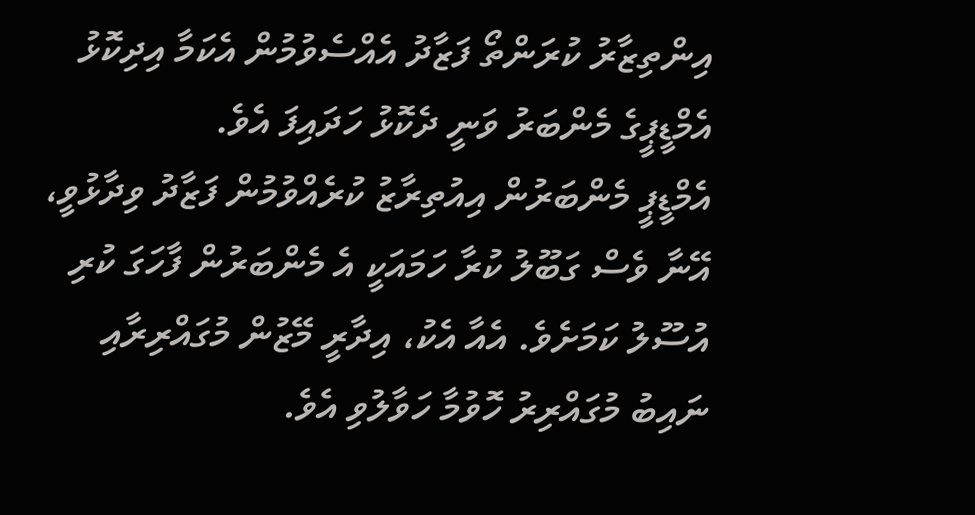އިންތިޒާރު ކުރަންތޯ ފަޒާދު އެއްސެވުމުން އެކަމާ އިދިކޮޅު އެމްޑީޕީގެ މެންބަރު ވަނީ ދެކޮޅު ހަދައިފަ އެވެ.
އެމްޑީޕީ މެންބަރުން އިއުތިރާޒު ކުރެއްވުމުން ފަޒާދު ވިދާޅުވީ، އޭނާ ވެސް ގަބޫލު ކުރާ ހަމައަކީ އެ މެންބަރުން ފާހަގަ ކުރި އުސޫލު ކަމަށެވެ. އެއާ އެކު، އިދާރީ މޭޒުން މުގައްރިރާއި ނައިބު މުގައްރިރު ހޮވުމާ ހަވާލުވި އެވެ.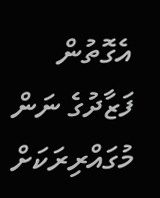އެގޮތުން ފަޒާދުގެ ނަން މުގައްރިރަކަށް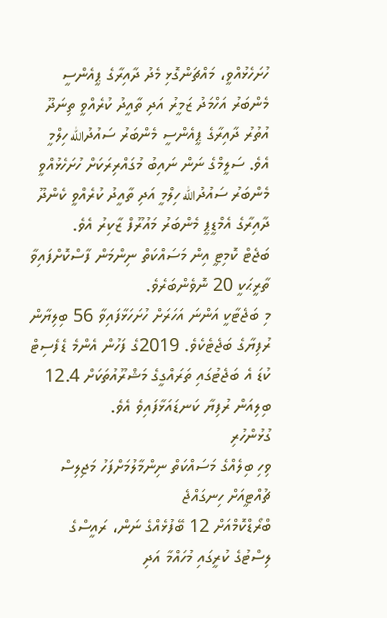ހުށަހެޅުއްވީ، މައްޗަންގޮޅި މެދު ދާއިރާގެ ޕީއެންސީ މެންބަރު އަހްމަދު ޒަމީރު އަދި ތާއީދު ކުރެއްވީ ތިނަދޫ އުތުރު ދާއިރާގެ ޕީއެންސީ މެންބަރު ސައުދުالله ހިލްމީ އެވެ. ސަލީމްގެ ނަން ނައިބު މުގައްރިރަކަށް ހުށަހެޅުއްވީ މެންބަރު ސައުދުالله ހިލްމީ އަދި ތާއީދު ކުރެއްވީ ކެންދޫ ދާއިރާގެ އެމްޑީޕީ މެންބަރު މައުރޫފް ޒާކިރު އެވެ.
ބަޖެޓް ކޮމިޓީ އިން މަސައްކަތް ނިންމަން ފާސްކޮށްފައިވާ ތާރީޙަކީ 20 ނޮވެންބަރެވެ.
މި ބަޖެޓާކީ އަންނަ އަހަރަށް ހުށަހަޅާފައިވާ 56 ބިލިޔާން ރުފިޔާގެ ބަޖެޓެކެވެ. 2019ގެ ފަހުން އެންމެ ޑެފެސިޓް ކުޑަ އެ ބަޖެޓުގައި ތަރައްގީގެ މަޝްރޫއުތަކަށް 12.4 ބިލިއަން ރުފިޔާ ކަނޑައަޅާފައިވެ އެވެ.
ގުޅުންހުރި
ވިހި ބިލެއްގެ މަސައްކަތް ނިންމާލުމަށްފަހު މަޖިލިސް ޗުއްޓީއަށް ހިނގައްޖެ
ބްރޯޑްކޮމްއަށް 12 ބޭފުޅެއްގެ ނަން، ރައީސްގެ ލިސްޓުގެ ކުރީގައި މުހައްމާ އަދި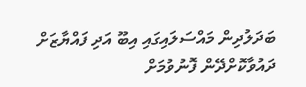ބަދަލުދިން މައްސަލައިގައި އިބޫ އަދި ފައްޔާޒަށް ދައުވާކޮށްދޭން ފޮނުވުމަށް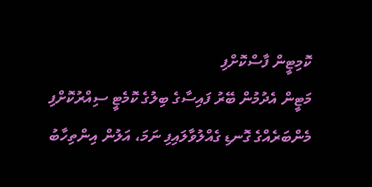ކޮމިޓީން ފާސްކޮށްފި
މަޓީން އެދުމުން ބޭރު ފައިސާގެ ބިލުގެ ކޮމެޓީ ސިއްރުކޮށްފި
މެންބަރެއްގެ ގޮނޑި ގެއްލުވާލައިފި ނަމަ، އަލުން އިންތިހާބު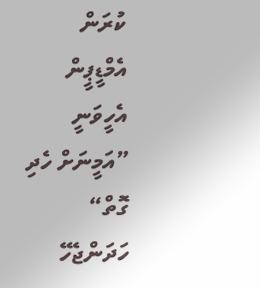ކުރަން އެމްޑީޕީން އެހީވަނީ
”އަމީނަށް ހެދި ގޮތް“ ހަދަންޖެހޭ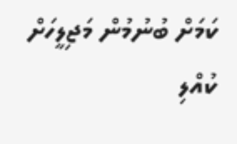ކަމަށް ބުނުމުން މަޖިލީހަށް ކުއްލި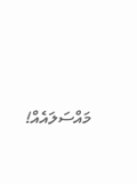މައްސަލައެއް!